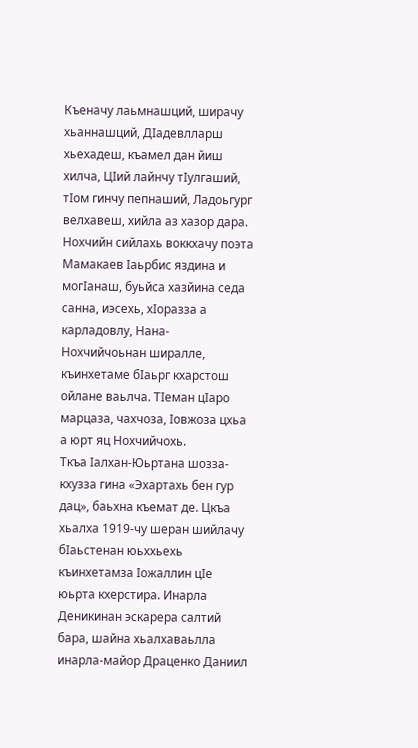Къеначу лаьмнашций, ширачу хьаннашций, ДIадевлларш хьехадеш, къамел дан йиш хилча, ЦIий лайнчу тIулгаший, тIом гинчу пепнаший, Ладоьгург велхавеш, хийла аз хазор дара.
Нохчийн сийлахь воккхачу поэта Мамакаев Iаьрбис яздина и могIанаш, буьйса хазйина седа санна, иэсехь, хIоразза а карладовлу, Нана-Нохчийчоьнан ширалле, къинхетаме бIаьрг кхарстош ойлане ваьлча. ТIеман цIаро марцаза, чахчоза, Iовжоза цхьа а юрт яц Нохчийчохь.
Ткъа Iалхан-Юьртана шозза-кхузза гина «Эхартахь бен гур дац», баьхна къемат де. Цкъа хьалха 1919-чу шеран шийлачу бIаьстенан юьххьехь къинхетамза Iожаллин цIе юьрта кхерстира. Инарла Деникинан эскарера салтий бара, шайна хьалхаваьлла инарла-майор Драценко Даниил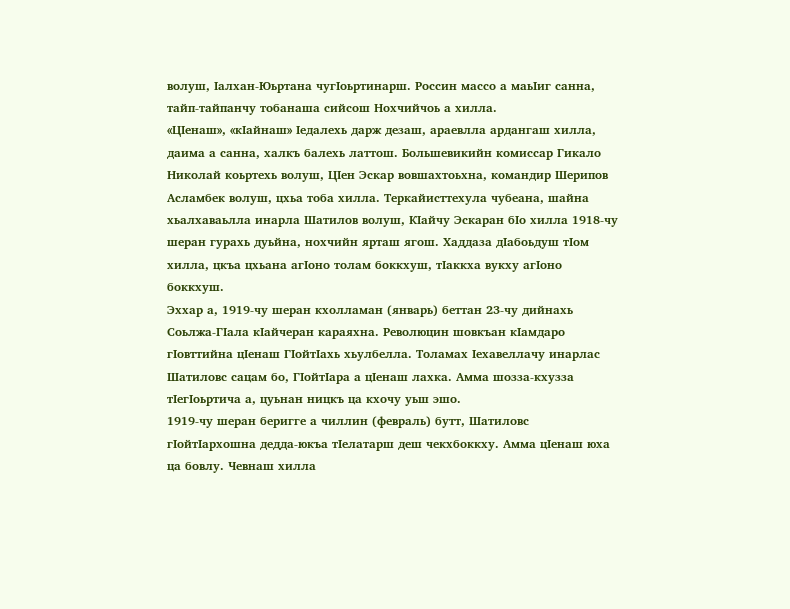волуш, Iалхан-Юьртана чугIоьртинарш. Россин массо а маьIиг санна, тайп-тайпанчу тобанаша сийсош Нохчийчоь а хилла.
«ЦIенаш», «кIайнаш» Iедалехь дарж дезаш, араевлла ардангаш хилла, даима а санна, халкъ балехь латтош. Большевикийн комиссар Гикало Николай коьртехь волуш, ЦIен Эскар вовшахтоьхна, командир Шерипов Асламбек волуш, цхьа тоба хилла. Теркайисттехула чубеана, шайна хьалхаваьлла инарла Шатилов волуш, КIайчу Эскаран бIо хилла 1918-чу шеран гурахь дуьйна, нохчийн ярташ ягош. Хаддаза дIабоьдуш тIом хилла, цкъа цхьана агIоно толам боккхуш, тIаккха вукху агIоно боккхуш.
Эххар а, 1919-чу шеран кхолламан (январь) беттан 23-чу дийнахь Соьлжа-ГIала кIайчеран караяхна. Революцин шовкъан кIамдаро гIовттийна цIенаш ГIойтIахь хьулбелла. Толамах Iехавеллачу инарлас Шатиловс сацам бо, ГIойтIара а цIенаш лахка. Амма шозза-кхузза тIегIоьртича а, цуьнан ницкъ ца кхочу уьш эшо.
1919-чу шеран беригге а чиллин (февраль) бутт, Шатиловс гIойтIархошна дедда-юкъа тIелатарш деш чекхбоккху. Амма цIенаш юха ца бовлу. Чевнаш хилла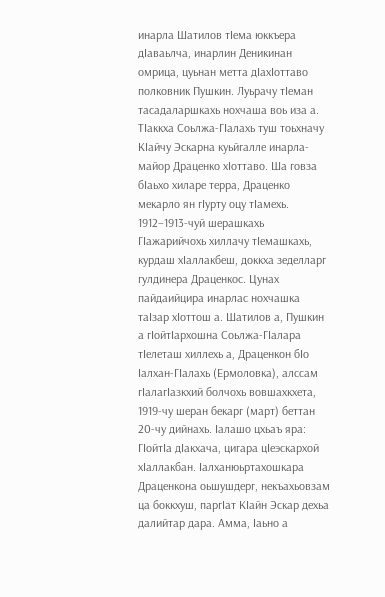инарла Шатилов тIема юккъера дIаваьлча, инарлин Деникинан омрица, цуьнан метта дIахIоттаво полковник Пушкин. Луьрачу тIеман тасадаларшкахь нохчаша воь иза а. ТIаккха Соьлжа-ГIалахь туш тоьхначу КIайчу Эскарна куьйгалле инарла-майор Драценко хIоттаво. Ша говза бIаьхо хиларе терра, Драценко мекарло ян гIурту оцу тIамехь. 1912–1913-чуй шерашкахь ГIажарийчохь хиллачу тIемашкахь, курдаш хIаллакбеш, доккха зеделларг гулдинера Драценкос. Цунах пайдаийцира инарлас нохчашка таIзар хIоттош а. Шатилов а, Пушкин а гIойтIархошна Соьлжа-ГIалара тIелеташ хиллехь а, Драценкон бIо Iалхан-ГIалахь (Ермоловка), алссам гIалагIазкхий болчохь вовшахкхета, 1919-чу шеран бекарг (март) беттан 20-чу дийнахь. Iалашо цхьаъ яра: ГIойтIа дIакхача, цигара цIеэскархой хIаллакбан. Iалханюьртахошкара Драценкона оьшушдерг, некъахьовзам ца боккхуш, паргIат КIайн Эскар дехьа далийтар дара. Амма, Iаьно а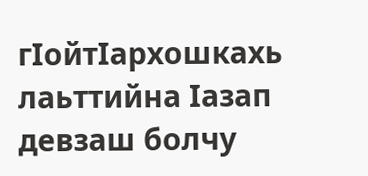гIойтIархошкахь лаьттийна Iазап девзаш болчу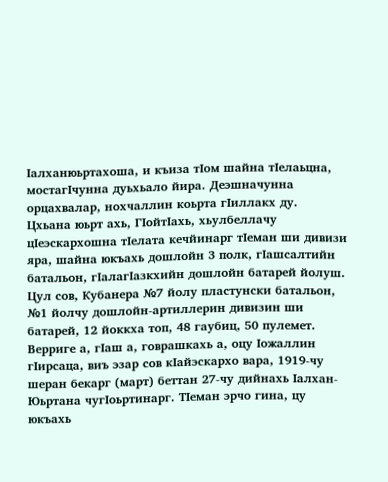Iалханюьртахоша, и къиза тIом шайна тIелаьцна, мостагIчунна дуьхьало йира. Деэшначунна орцахвалар, нохчаллин коьрта гIиллакх ду.
Цхьана юьрт ахь, ГIойтIахь, хьулбеллачу цIеэскархошна тIелата кечйинарг тIеман ши дивизи яра, шайна юкъахь дошлойн 3 полк, гIашсалтийн батальон, гIалагIазкхийн дошлойн батарей йолуш. Цул сов, Кубанера №7 йолу пластунски батальон, №1 йолчу дошлойн-артиллерин дивизин ши батарей, 12 йоккха топ, 48 гаубиц, 50 пулемет. Верриге а, гIаш а, говрашкахь а, оцу Iожаллин гIирсаца, виъ эзар сов кIайэскархо вара, 1919-чу шеран бекарг (март) беттан 27-чу дийнахь Iалхан-Юьртана чугIоьртинарг. ТIеман эрчо гина, цу юкъахь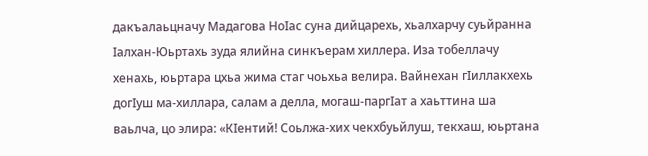дакъалаьцначу Мадагова НоIас суна дийцарехь, хьалхарчу суьйранна Iалхан-Юьртахь зуда ялийна синкъерам хиллера. Иза тобеллачу хенахь, юьртара цхьа жима стаг чоьхьа велира. Вайнехан гIиллакхехь догIуш ма-хиллара, салам а делла, могаш-паргIат а хаьттина ша ваьлча, цо элира: «КIентий! Соьлжа-хих чекхбуьйлуш, текхаш, юьртана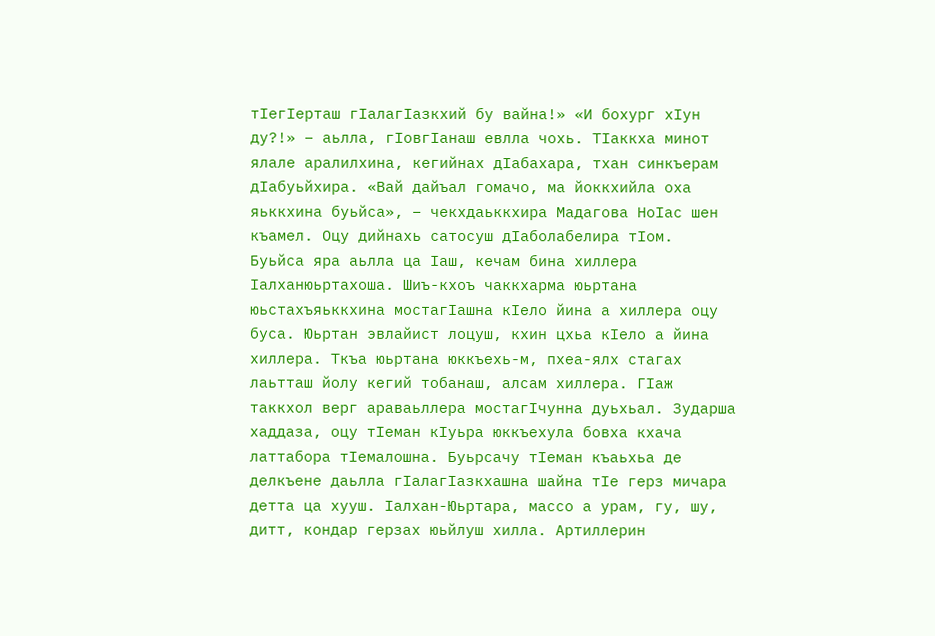тIегIерташ гIалагIазкхий бу вайна!» «И бохург хIун ду?!» – аьлла, гIовгIанаш евлла чохь. ТIаккха минот ялале аралилхина, кегийнах дIабахара, тхан синкъерам дIабуьйхира. «Вай дайъал гомачо, ма йоккхийла оха яьккхина буьйса», – чекхдаьккхира Мадагова НоIас шен къамел. Оцу дийнахь сатосуш дIаболабелира тIом.
Буьйса яра аьлла ца Iаш, кечам бина хиллера Iалханюьртахоша. Шиъ-кхоъ чаккхарма юьртана юьстахъяьккхина мостагIашна кIело йина а хиллера оцу буса. Юьртан эвлайист лоцуш, кхин цхьа кIело а йина хиллера. Ткъа юьртана юккъехь-м, пхеа-ялх стагах лаьтташ йолу кегий тобанаш, алсам хиллера. ГIаж таккхол верг араваьллера мостагIчунна дуьхьал. Зударша хаддаза, оцу тIеман кIуьра юккъехула бовха кхача латтабора тIемалошна. Буьрсачу тIеман къаьхьа де делкъене даьлла гIалагIазкхашна шайна тIе герз мичара детта ца хууш. Iалхан-Юьртара, массо а урам, гу, шу, дитт, кондар герзах юьйлуш хилла. Артиллерин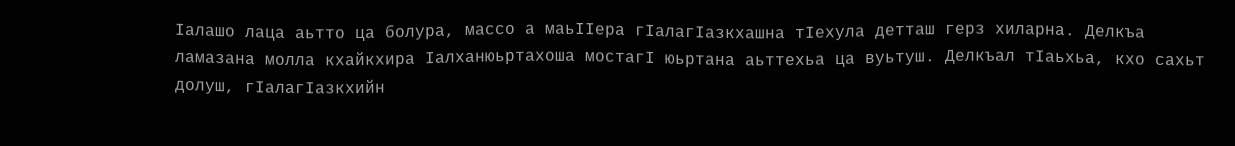Iалашо лаца аьтто ца болура, массо а маьIIера гIалагIазкхашна тIехула детташ герз хиларна. Делкъа ламазана молла кхайкхира Iалханюьртахоша мостагI юьртана аьттехьа ца вуьтуш. Делкъал тIаьхьа, кхо сахьт долуш, гIалагIазкхийн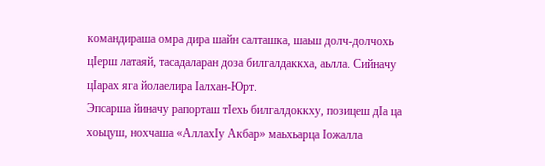командираша омра дира шайн салташка, шаьш долч-долчохь цIерш латаяй, тасадаларан доза билгалдаккха, аьлла. Сийначу цIарах яга йолаелира Iалхан-Юрт.
Эпсарша йиначу рапорташ тIехь билгалдоккху, позицеш дIа ца хоьцуш, нохчаша «АллахIу Акбар» маьхьарца Iожалла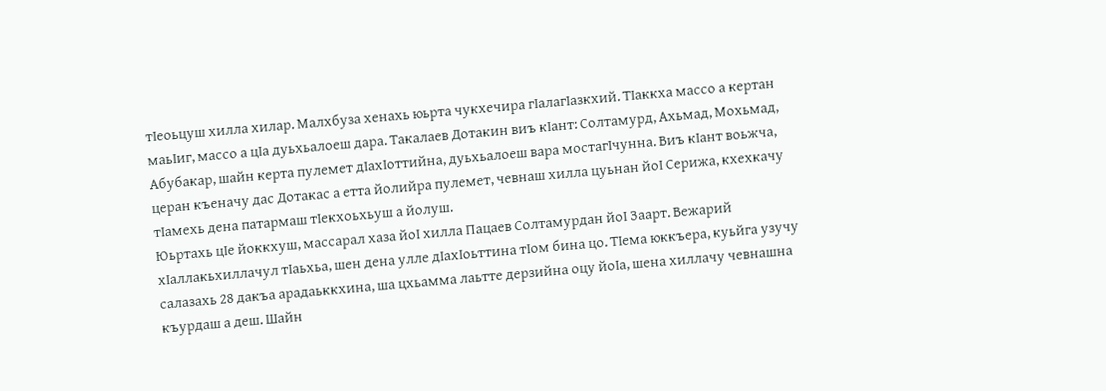тIеоьцуш хилла хилар. Малхбуза хенахь юьрта чукхечира гIалагIазкхий. ТIаккха массо а кертан маьIиг, массо а цIа дуьхьалоеш дара. Такалаев Дотакин виъ кIант: Солтамурд, Ахьмад, Мохьмад, Абубакар, шайн керта пулемет дIахIоттийна, дуьхьалоеш вара мостагIчунна. Виъ кIант воьжча, церан къеначу дас Дотакас а етта йолийра пулемет, чевнаш хилла цуьнан йоI Серижа, кхехкачу тIамехь дена патармаш тIекхоьхьуш а йолуш.
Юьртахь цIе йоккхуш, массарал хаза йоI хилла Пацаев Солтамурдан йоI Заарт. Вежарий хIаллакьхиллачул тIаьхьа, шен дена улле дIахIоьттина тIом бина цо. ТIема юккъера, куьйга узучу салазахь 28 дакъа арадаьккхина, ша цхьамма лаьтте дерзийна оцу йоIа, шена хиллачу чевнашна къурдаш а деш. Шайн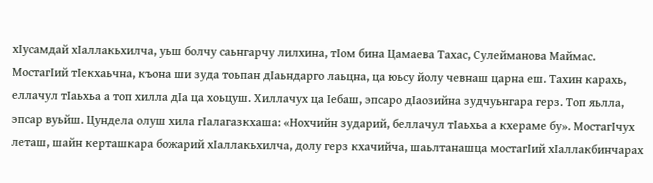хIусамдай хIаллакьхилча, уьш болчу саьнгарчу лилхина, тIом бина Цамаева Тахас, Сулейманова Маймас. МостагIий тIекхаьчна, къона ши зуда тоьпан дIаьндарго лаьцна, ца юьсу йолу чевнаш царна еш. Тахин карахь, еллачул тIаьхьа а топ хилла дIа ца хоьцуш. Хиллачух ца Iебаш, эпсаро дIаозийна зудчуьнгара герз. Топ яьлла, эпсар вуьйш. Цундела олуш хила гIалагазкхаша: «Нохчийн зударий, беллачул тIаьхьа а кхераме бу». МостагIчух леташ, шайн керташкара божарий хIаллакьхилча, долу герз кхачийча, шаьлтанашца мостагIий хIаллакбинчарах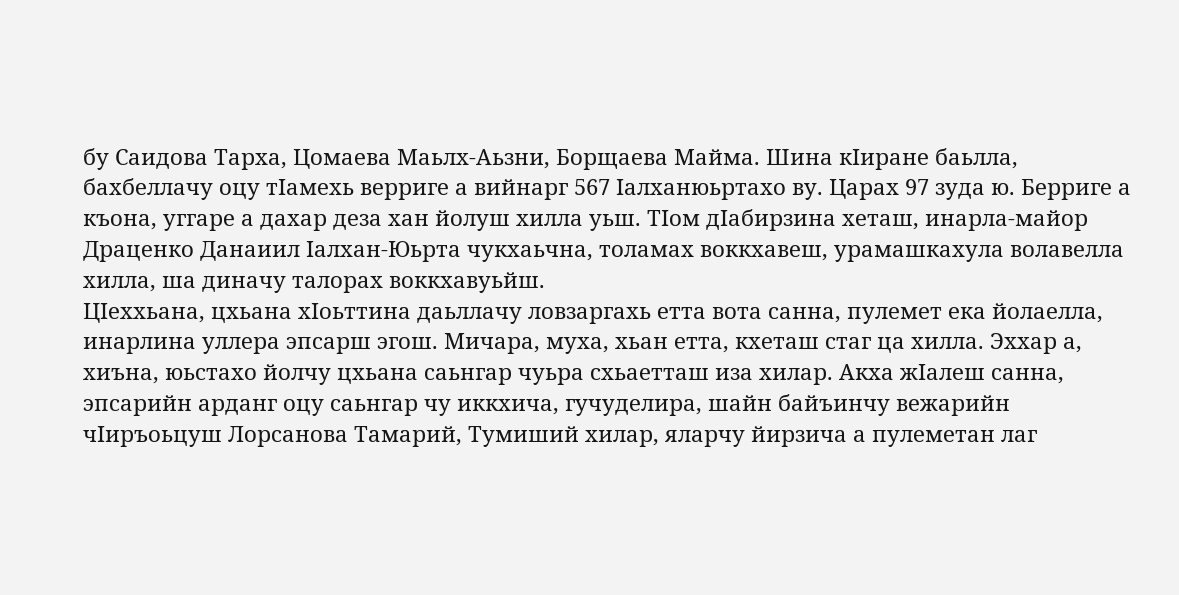бу Саидова Тарха, Цомаева Маьлх-Аьзни, Борщаева Майма. Шина кIиране баьлла, бахбеллачу оцу тIамехь верриге а вийнарг 567 Iалханюьртахо ву. Царах 97 зуда ю. Берриге а къона, уггаре а дахар деза хан йолуш хилла уьш. ТIом дIабирзина хеташ, инарла-майор Драценко Данаиил Iалхан-Юьрта чукхаьчна, толамах воккхавеш, урамашкахула волавелла хилла, ша диначу талорах воккхавуьйш.
ЦIеххьана, цхьана хIоьттина даьллачу ловзаргахь етта вота санна, пулемет ека йолаелла, инарлина уллера эпсарш эгош. Мичара, муха, хьан етта, кхеташ стаг ца хилла. Эххар а, хиъна, юьстахо йолчу цхьана саьнгар чуьра схьаетташ иза хилар. Акха жIалеш санна, эпсарийн арданг оцу саьнгар чу иккхича, гучуделира, шайн байъинчу вежарийн чIиръоьцуш Лорсанова Тамарий, Тумиший хилар, яларчу йирзича а пулеметан лаг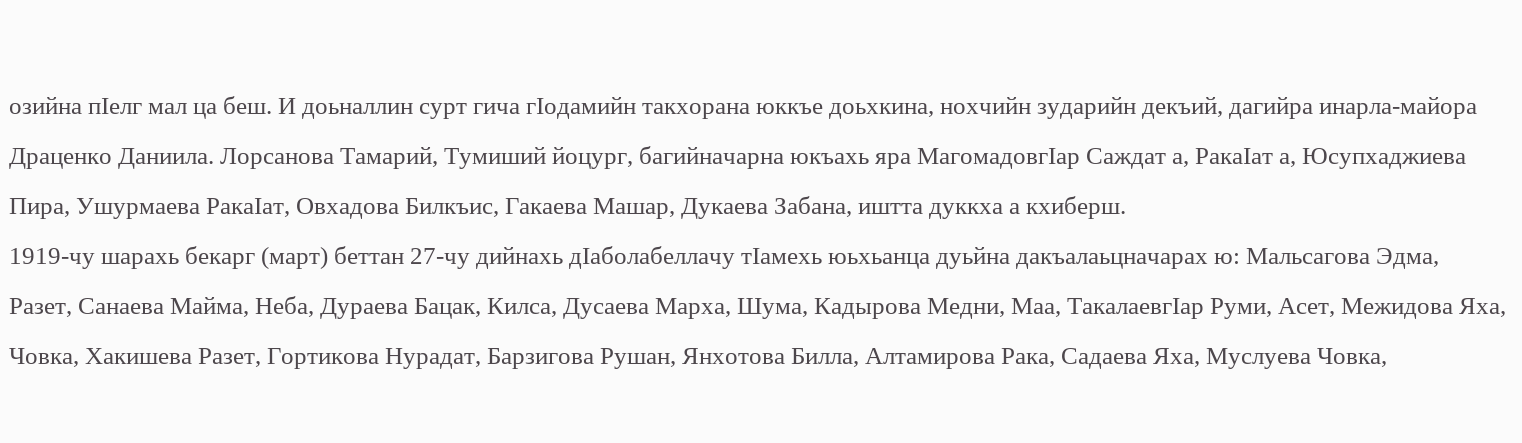озийна пIелг мал ца беш. И доьналлин сурт гича гIодамийн такхорана юккъе доьхкина, нохчийн зударийн декъий, дагийра инарла-майора Драценко Даниила. Лорсанова Тамарий, Тумиший йоцург, багийначарна юкъахь яра МагомадовгIар Саждат а, РакаIат а, Юсупхаджиева Пира, Ушурмаева РакаIат, Овхадова Билкъис, Гакаева Машар, Дукаева Забана, иштта дуккха а кхиберш.
1919-чу шарахь бекарг (март) беттан 27-чу дийнахь дIаболабеллачу тIамехь юьхьанца дуьйна дакъалаьцначарах ю: Мальсагова Эдма, Разет, Санаева Майма, Неба, Дураева Бацак, Килса, Дусаева Марха, Шума, Кадырова Медни, Маа, ТакалаевгIар Руми, Асет, Межидова Яха, Човка, Хакишева Разет, Гортикова Нурадат, Барзигова Рушан, Янхотова Билла, Алтамирова Рака, Садаева Яха, Муслуева Човка,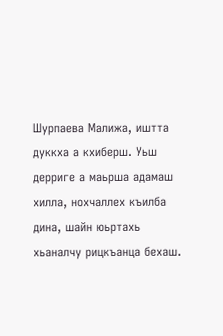Шурпаева Малижа, иштта дуккха а кхиберш. Уьш дерриге а маьрша адамаш хилла, нохчаллех къилба дина, шайн юьртахь хьаналчу рицкъанца бехаш.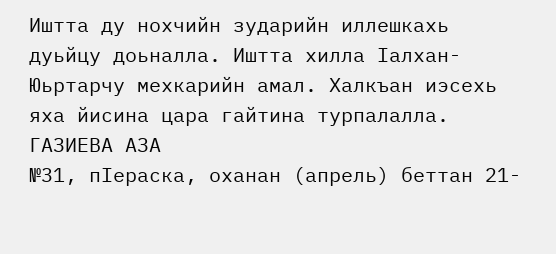Иштта ду нохчийн зударийн иллешкахь дуьйцу доьналла. Иштта хилла Iалхан-Юьртарчу мехкарийн амал. Халкъан иэсехь яха йисина цара гайтина турпалалла.
ГАЗИЕВА АЗА
№31, пIераска, оханан (апрель) беттан 21-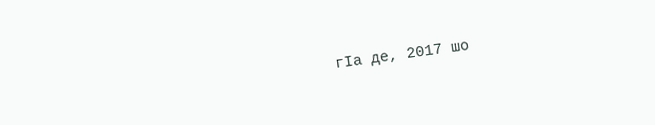гIа де, 2017 шо